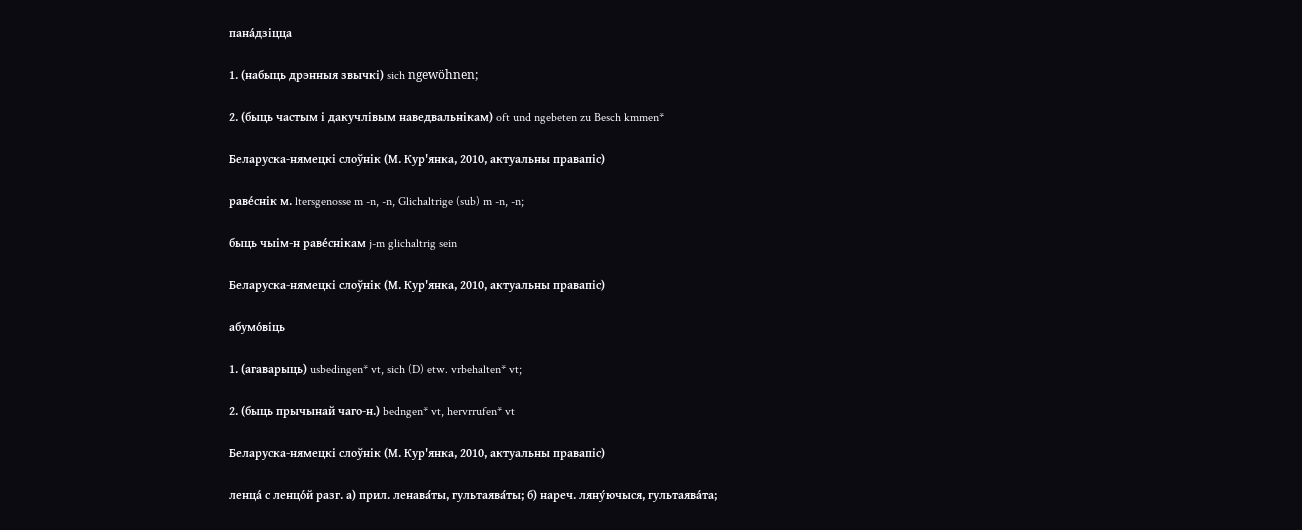пана́дзіцца

1. (набыць дрэнныя звычкі) sich ngewöhnen;

2. (быць частым і дакучлівым наведвальнікам) oft und ngebeten zu Besch kmmen*

Беларуска-нямецкі слоўнік (М. Кур'янка, 2010, актуальны правапіс)

раве́снік м. ltersgenosse m -n, -n, Glichaltrige (sub) m -n, -n;

быць чыім-н раве́снікам j-m glichaltrig sein

Беларуска-нямецкі слоўнік (М. Кур'янка, 2010, актуальны правапіс)

абумо́віць

1. (агаварыць) usbedingen* vt, sich (D) etw. vrbehalten* vt;

2. (быць прычынай чаго-н.) bedngen* vt, hervrrufen* vt

Беларуска-нямецкі слоўнік (М. Кур'янка, 2010, актуальны правапіс)

ленца́ с ленцо́й разг. а) прил. ленава́ты, гультаява́ты; б) нареч. ляну́ючыся, гультаява́та;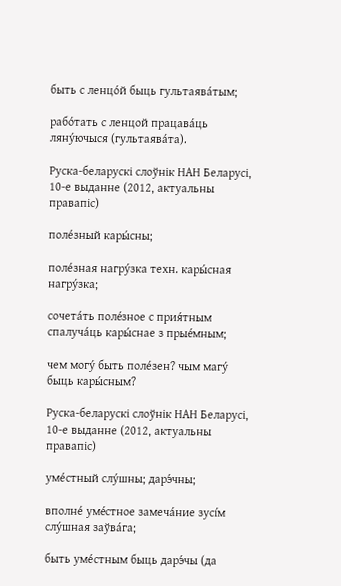быть с ленцо́й быць гультаява́тым;

рабо́тать с ленцой працава́ць ляну́ючыся (гультаява́та).

Руска-беларускі слоўнік НАН Беларусі, 10-е выданне (2012, актуальны правапіс)

поле́зный кары́сны;

поле́зная нагру́зка техн. кары́сная нагру́зка;

сочета́ть поле́зное с прия́тным спалуча́ць кары́снае з прые́мным;

чем могу́ быть поле́зен? чым магу́ быць кары́сным?

Руска-беларускі слоўнік НАН Беларусі, 10-е выданне (2012, актуальны правапіс)

уме́стный слу́шны; дарэ́чны;

вполне́ уме́стное замеча́ние зусі́м слу́шная заўва́га;

быть уме́стным быць дарэ́чы (да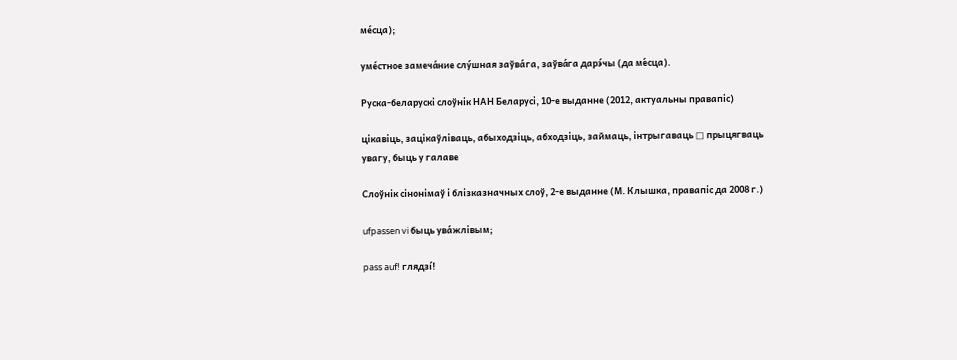ме́сца);

уме́стное замеча́ние слу́шная заўва́га, заўва́га дарэ́чы (да ме́сца).

Руска-беларускі слоўнік НАН Беларусі, 10-е выданне (2012, актуальны правапіс)

цікавіць, зацікаўліваць, абыходзіць, абходзіць, займаць, інтрыгаваць □ прыцягваць увагу, быць у галаве

Слоўнік сінонімаў і блізказначных слоў, 2-е выданне (М. Клышка, правапіс да 2008 г.)

ufpassen vi быць ува́жлівым;

pass auf! глядзі́!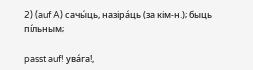2) (auf A) сачы́ць, назіра́ць (за кім-н.); быць пі́льным;

passt auf! ува́га!,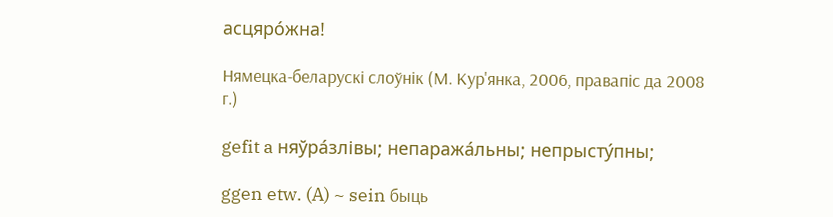асцяро́жна!

Нямецка-беларускі слоўнік (М. Кур'янка, 2006, правапіс да 2008 г.)

gefit a няўра́злівы; непаража́льны; непрысту́пны;

ggen etw. (A) ~ sein быць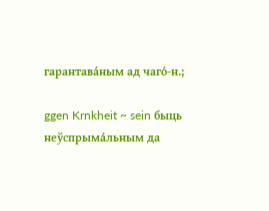гарантава́ным ад чаго́-н.;

ggen Krnkheit ~ sein быць неўспрыма́льным да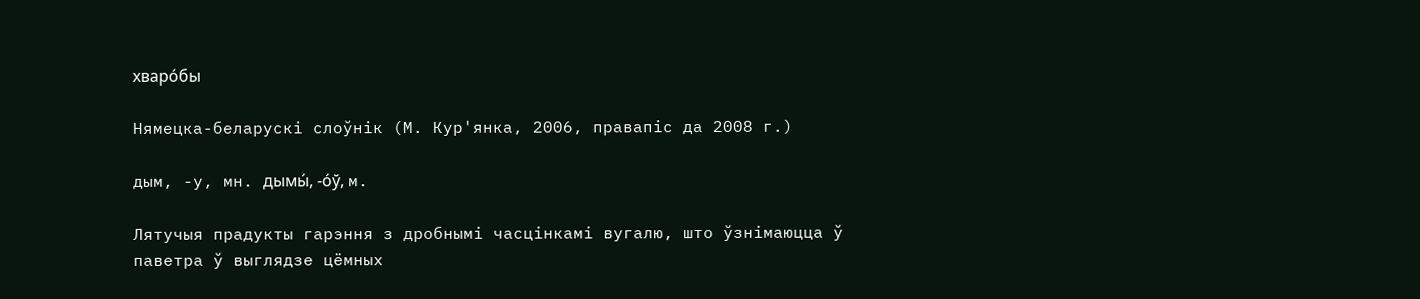хваро́бы

Нямецка-беларускі слоўнік (М. Кур'янка, 2006, правапіс да 2008 г.)

дым, -у, мн. дымы́, -о́ў, м.

Лятучыя прадукты гарэння з дробнымі часцінкамі вугалю, што ўзнімаюцца ў паветра ў выглядзе цёмных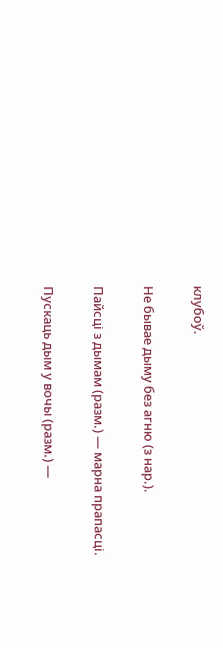клубоў.

Не бывае дыму без агню (з нар.).

Пайсці з дымам (разм.) — марна прапасці.

Пускаць дым у вочы (разм.) —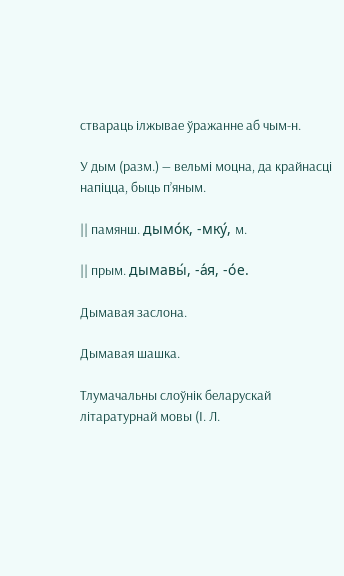ствараць ілжывае ўражанне аб чым-н.

У дым (разм.) — вельмі моцна, да крайнасці напіцца, быць п’яным.

|| памянш. дымо́к, -мку́, м.

|| прым. дымавы́, -а́я, -о́е.

Дымавая заслона.

Дымавая шашка.

Тлумачальны слоўнік беларускай літаратурнай мовы (І. Л.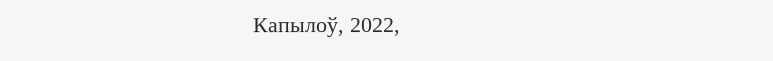Капылоў, 2022,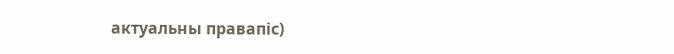актуальны правапіс)